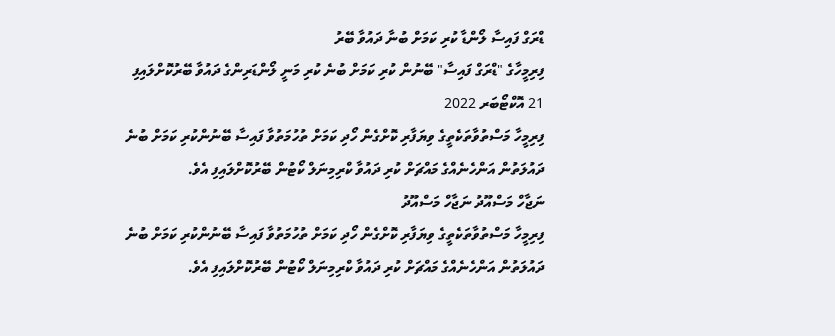ޑްރަގް ފައިސާ ލޯންޑާ ކުރި ކަމަށް ބުނާ ދައުވާ ބޭރު
ފިރިމީހާގެ "ޑްރަގް ފައިސާ" ބޭނުން ކުރި ކަމަށް ބުނެ ކުރި މަނީ ލޯންޑަރިންގެ ދައުވާ ބޭރުކޮށްލައިފި
21 އޮކްޓޯބަރ 2022
ފިރިމީހާ މަސްތުވާތަކެތީގެ ވިޔަފާރި ކޮށްގެން ހޯދި ކަމަށް ތުހުމަތުވާ ފައިސާ ބޭނުންކުރި ކަމަށް ބުނެ ދައުލަތުން އަންހެނެއްގެ މައްޗަށް ކުރި ދައުވާ ކްރިމިނަލް ކޯޓުން ބޭރުކޮށްލައިފި އެވެ.
ނަޖާހް މަސްއޫދު ނަޖާހް މަސްއޫދު
ފިރިމީހާ މަސްތުވާތަކެތީގެ ވިޔަފާރި ކޮށްގެން ހޯދި ކަމަށް ތުހުމަތުވާ ފައިސާ ބޭނުންކުރި ކަމަށް ބުނެ ދައުލަތުން އަންހެނެއްގެ މައްޗަށް ކުރި ދައުވާ ކްރިމިނަލް ކޯޓުން ބޭރުކޮށްލައިފި އެވެ.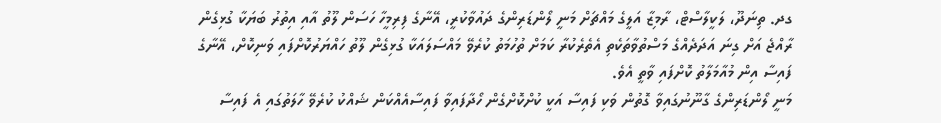ގދ. ތިނަދޫ، ލަކީލާސްޓް، ރާމިޒާ އަލީގެ މައްޗަށް މަނީ ލޯންޑަރިންގެ ދައުވާކުރީ، އޭނާގެ ފިރިމީހާ ހަސަން ލޫތު އާއި އިތުރު ބަޔަކާ ގުޅިގެން ރާއްޖެ އަށް ގިނަ އަދަދެއްގެ މަސްތުވާތަކެތި އެތެރެކުރާ ކަމަށް ތުހުމަތު ކުރެވޭ މައްސަލައަކާ ގުޅިގެން ލޫތު ހައްޔަރުކޮށްފައި ވަނިކޮށް، އޭނާގެ ފައިސާ އިން މުއާމަލާތު ކޮށްފައި ވާތީ އެވެ.
މަނީ ލޯންޑަރިންގެ ގާނޫނުގައިވާ ގޮތުން ވަކި ފައިސާ އަކީ ކުށްކޮށްގެން ހޯދާފައިވާ ފައިސާއެއްކަން ޝައްކު ކުރެވޭ ހާލަތުގައި އެ ފައިސާ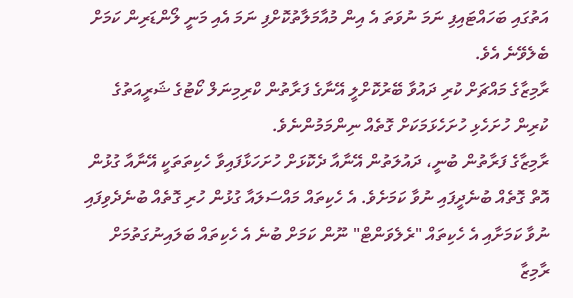އަތުގައި ބަހައްޓައިފި ނަމަ ނުވަތަ އެ އިން މުއާމަލާތުކޮށްފި ނަމަ އެއި މަނީ ލޯންޑަރިން ކަމަށް ބެލެވޭނެ އެވެ.
ރާމިޒާގެ މައްޗަށް ކުރި ދައުވާ ބޭރުކޮށްލީ އޭނާގެ ފަރާތުން ކްރިމިނަލް ކޯޓުގެ ޝަރީއަތުގެ ކުރިން ހުށަހެޅި ހުށަހެޅަމަކަށް ގޮތެއް ނިންމަމުންނެވެ.
ރާމިޒާގެ ފަރާތުން ބުނީ، ދައުލަތުން އޭނާއާ ދެކޮޅަށް ހުށަހަޅާފައިވާ ހެކިތަތަކީ އޭނާއާ ގުޅުން އޮތް ގޮތެއް ބުނެދީފައި ނުވާ ކަމަށެވެ. އެ ހެކިތައް މައްސަލައާ ގުޅުން ހުރި ގޮތެއް ބުނެދެވިފައި ނުވާ ކަމަށާއި އެ ހެކިތައް "ރެލެވަންޓް" ނޫން ކަމަށް ބުނެ އެ ހެކިތައް ބަލައިނުގަތުމަށް ރާމިޒާ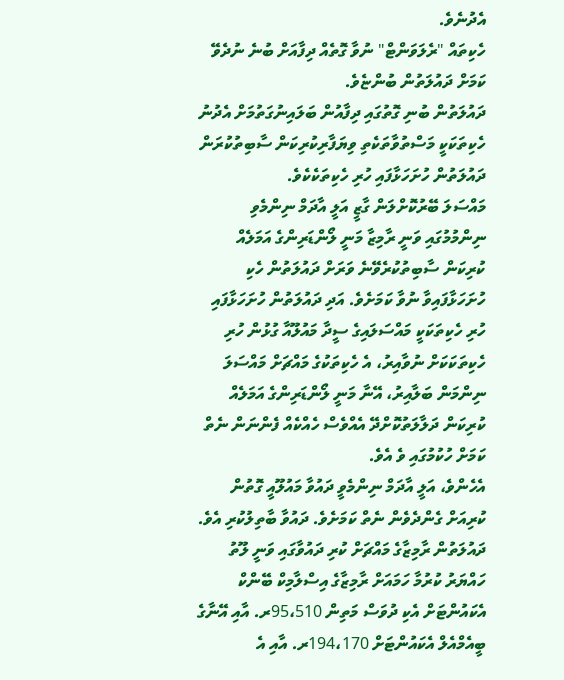އެދުނެވެ.
ހެކިތައް "ރެލަވަންޓް" ނުވާ ގޮތެއް ދިފާއަށް ބުނެ ނުދެވޭ ކަމަށް ދައުލަތުން ބުންޏެވެ.
ދައުލަތުން ބުނި ގޮތުގައި ދިފާއުން ބަލައިނުގަތުމަށް އެދުނު ހެކިތަކަކީ މަސްތުވާތަކެތި ވިޔަފާރިކުރިކަން ސާބިތުކުރަން ދައުލަތުން ހުށަހަޅާފައި ހުރި ހެކިތަކެކެވެ.
މައްސަލަ ބޭރުކޮށްލަން ގާޒީ އަލީ އާދަމް ނިންމެވި ނިންމުމުގައި ވަނީ ރާމިޒާ މަނީ ލޯންޑަރިންގެ އަމަލެއް ކުރިކަން ސާބިތުކުރެވޭނެ ވަރަށް ދައުލަތުން ހެކި ހުށަހަޅާފައިވާ ނުވާ ކަމަށެވެ. އަދި ދައުލަތުން ހުށަހަޅާފައި ހުރި ހެކިތަކަކީ މައްސަލައިގެ ސީދާ މައުލޫއާ ގުޅުން ހުރި ހެކިތަކަކަށް ނުވާއިރު، އެ ހެކިތަކުގެ މައްޗަށް މައްސަލަ ނިންމަން ބަލާއިރު، އޭނާ މަނީ ލޯންޑަރިންގެ އަމަލެއް ކުރިކަން ދަލާލަތުކޮށްދޭ އެއްވެސް ހެއްކެއް ފެންނަން ނެތް ކަމަށް ހުކުމުގައި ވެ އެވެ.
އެހެންވެ، އަލީ އާދަމް ނިންމެވީ ދައުވާ މައުލޫއީ ގޮތުން ކުރިއަށް ގެންދެވެން ނެތް ކަމަށެވެ. ދައުވާ ބާތިލުކުރި އެވެ.
ދައުލަތުން ރާމިޒާގެ މައްޗަށް ކުރި ދައުވާގައި ވަނީ ލޫތު ހައްޔަރު ކުރުމާ ހަމައަށް ރާމިޒާގެ އިސްލާމިކް ބޭންކް އެކައުންޓަށް އެކި ދުވަސް މަތިން 95،510ރ. އާއި އޭނާގެ ބީއެމްއެލް އެކައުންޓަށް 194،170ރ. އާއި އެ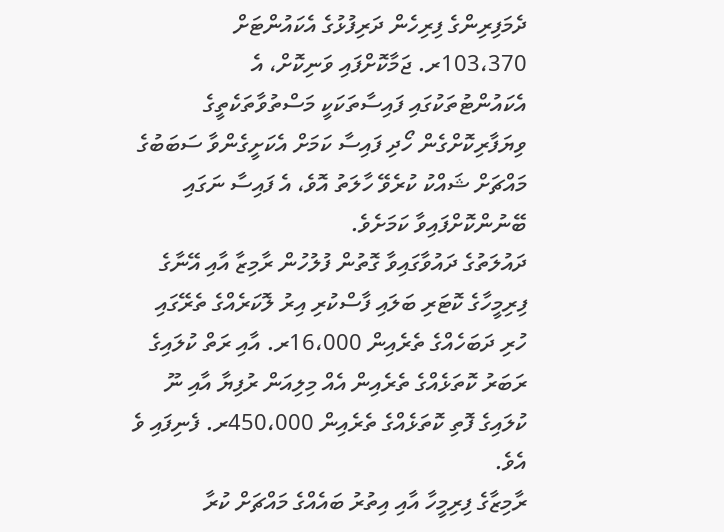ދެމަފިރިންގެ ފިރިހެން ދަރިފުޅުގެ އެކައުންޓަށް 103،370ރ. ޖަމާކޮށްފައި ވަނިކޮށް، އެ އެކައުންޓުތަކުގައި ފައިސާތަކަކީ މަސްތުވާތަކެތީގެ ވިޔަފާރިކޮށްގެން ހޯދި ފައިސާ ކަމަށް އެކަށީގެންވާ ސަބަބުގެ މައްޗަށް ޝައްކު ކުރެވޭ ހާލަތު އޮވެ، އެ ފައިސާ ނަގައި ބޭނުންކޮށްފައިވާ ކަމަށެވެ.
ދައުލަތުގެ ދައުވާގައިވާ ގޮތުން ފުލުހުން ރާމިޒާ އާއި އޭނާގެ ފިރިމީހާގެ ކޮޓަރި ބަލައި ފާސްކުރި އިރު ލޮކަރެއްގެ ތެރޭގައި ހުރި ދަބަހެއްގެ ތެރެއިން 16،000ރ. އާއި ރަތް ކުލައިގެ ރަބަރު ކޮތަޅެއްގެ ތެރެއިން އެއް މިލިއަން ރުފިޔާ އާއި ނޫ ކުލައިގެ ފޮތި ކޮތަޅެއްގެ ތެރެއިން 450،000ރ. ފެނިފައި ވެ އެވެ.
ރާމިޒާގެ ފިރިމީހާ އާއި އިތުރު ބައެއްގެ މައްޗަށް ކުރާ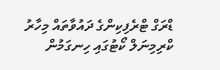ޑްރަގް ޓްރެފިކިންގެ ދައުވާތައް މިހާރު ކްރިމިނަލް ކޯޓުގައި ހިނގަމުން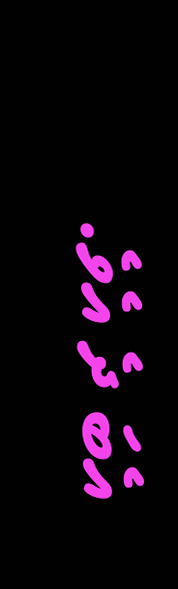އެބަ ދެ އެވެ.